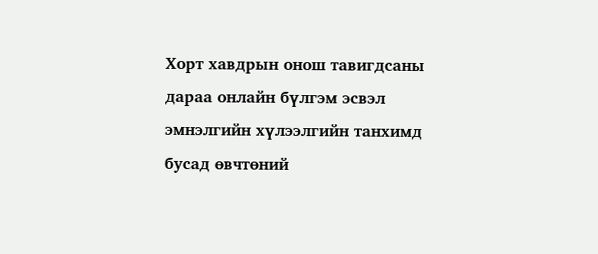Хорт хавдрын онош тавигдсаны дараа онлайн бүлгэм эсвэл эмнэлгийн хүлээлгийн танхимд бусад өвчтөний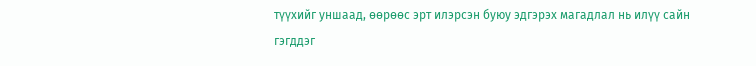түүхийг уншаад, өөрөөс эрт илэрсэн буюу эдгэрэх магадлал нь илүү сайн гэгддэг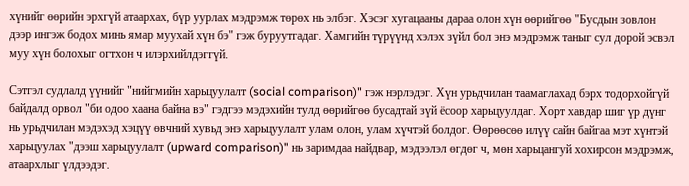хүнийг өөрийн эрхгүй атаархах, бүр уурлах мэдрэмж төрөх нь элбэг. Хэсэг хугацааны дараа олон хүн өөрийгөө "Бусдын зовлон дээр ингэж бодох минь ямар муухай хүн бэ" гэж буруутгадаг. Хамгийн түрүүнд хэлэх зүйл бол энэ мэдрэмж таныг сул дорой эсвэл муу хүн болохыг огтхон ч илэрхийлдэггүй.

Сэтгэл судлалд үүнийг "нийгмийн харьцуулалт (social comparison)" гэж нэрлэдэг. Хүн урьдчилан таамаглахад бэрх тодорхойгүй байдалд орвол "би одоо хаана байна вэ" гэдгээ мэдэхийн тулд өөрийгөө бусадтай зүй ёсоор харьцуулдаг. Хорт хавдар шиг үр дүнг нь урьдчилан мэдэхэд хэцүү өвчний хувьд энэ харьцуулалт улам олон, улам хүчтэй болдог. Өөрөөсөө илүү сайн байгаа мэт хүнтэй харьцуулах "дээш харьцуулалт (upward comparison)" нь заримдаа найдвар, мэдээлэл өгдөг ч, мөн харьцангуй хохирсон мэдрэмж, атаархлыг үлдээдэг.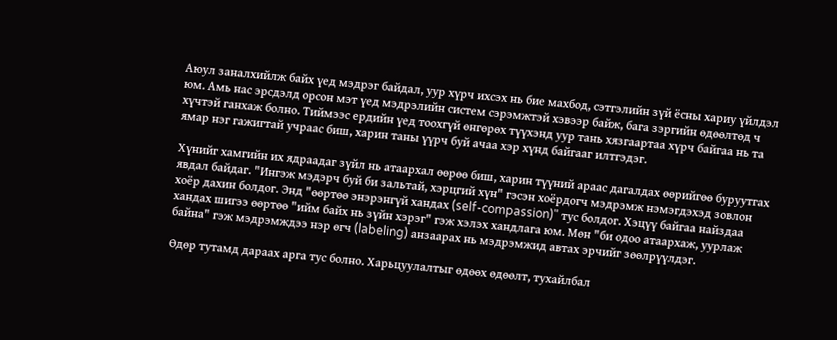Аюул заналхийлж байх үед мэдрэг байдал, уур хүрч ихсэх нь бие махбод, сэтгэлийн зүй ёсны хариу үйлдэл юм. Амь нас эрсдэлд орсон мэт үед мэдрэлийн систем сэрэмжтэй хэвээр байж, бага зэргийн өдөөлтөд ч хүчтэй ганхаж болно. Тиймээс ердийн үед тоохгүй өнгөрөх түүхэнд уур тань хязгаартаа хүрч байгаа нь та ямар нэг гажигтай учраас биш, харин таны үүрч буй ачаа хэр хүнд байгааг илтгэдэг.

Хүнийг хамгийн их ядраадаг зүйл нь атаархал өөрөө биш, харин түүний араас дагалдах өөрийгөө буруутгах явдал байдаг. "Ингэж мэдэрч буй би зальтай, хэрцгий хүн" гэсэн хоёрдогч мэдрэмж нэмэгдэхэд зовлон хоёр дахин болдог. Энд "өөртөө энэрэнгүй хандах (self-compassion)" тус болдог. Хэцүү байгаа найздаа хандах шигээ өөртөө "ийм байх нь зүйн хэрэг" гэж хэлэх хандлага юм. Мөн "би одоо атаархаж, уурлаж байна" гэж мэдрэмждээ нэр өгч (labeling) анзаарах нь мэдрэмжид автах эрчийг зөөлрүүлдэг.

Өдөр тутамд дараах арга тус болно. Харьцуулалтыг өдөөх өдөөлт, тухайлбал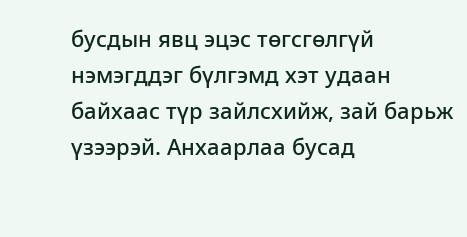бусдын явц эцэс төгсгөлгүй нэмэгддэг бүлгэмд хэт удаан байхаас түр зайлсхийж, зай барьж үзээрэй. Анхаарлаа бусад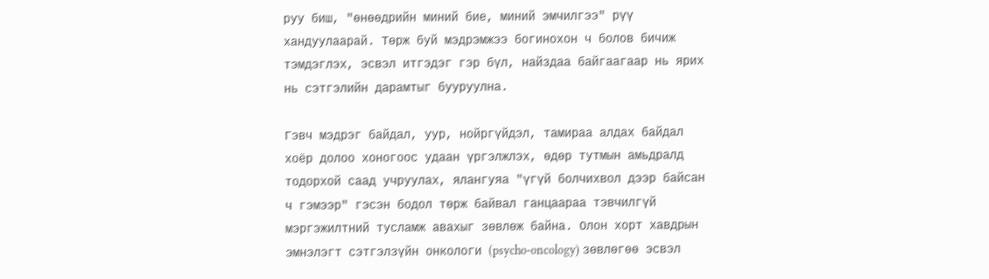руу биш, "өнөөдрийн миний бие, миний эмчилгээ" рүү хандуулаарай. Төрж буй мэдрэмжээ богинохон ч болов бичиж тэмдэглэх, эсвэл итгэдэг гэр бүл, найздаа байгаагаар нь ярих нь сэтгэлийн дарамтыг бууруулна.

Гэвч мэдрэг байдал, уур, нойргүйдэл, тамираа алдах байдал хоёр долоо хоногоос удаан үргэлжлэх, өдөр тутмын амьдралд тодорхой саад учруулах, ялангуяа "үгүй болчихвол дээр байсан ч гэмээр" гэсэн бодол төрж байвал ганцаараа тэвчилгүй мэргэжилтний тусламж авахыг зөвлөж байна. Олон хорт хавдрын эмнэлэгт сэтгэлзүйн онкологи (psycho-oncology) зөвлөгөө эсвэл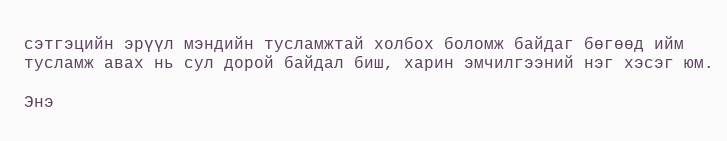сэтгэцийн эрүүл мэндийн тусламжтай холбох боломж байдаг бөгөөд ийм тусламж авах нь сул дорой байдал биш, харин эмчилгээний нэг хэсэг юм.

Энэ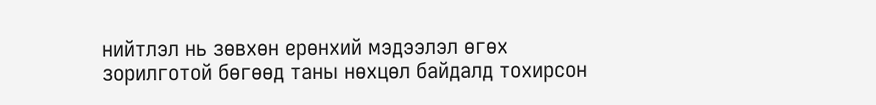нийтлэл нь зөвхөн ерөнхий мэдээлэл өгөх зорилготой бөгөөд таны нөхцөл байдалд тохирсон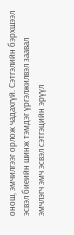онош, эмчилгээг орлож чадахгүй. Сэтгэлийн бэрхшээл эсвэл биеийн шинж тэмдэг үргэлжилвэл заавал эмчлэгч эмч эсвэл сэтгэцийн эрүүл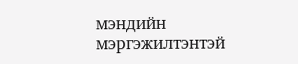мэндийн мэргэжилтэнтэй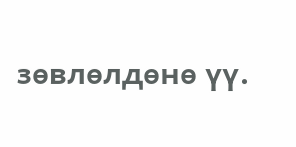зөвлөлдөнө үү.